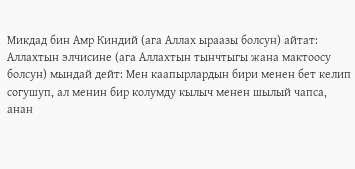Микдад бин Амр Киндий (ага Аллах ыраазы болсун) айтат: Аллахтын элчисине (ага Аллахтын тынчтыгы жана мактоосу болсун) мындай дейт: Мен каапырлардын бири менен бет келип согушуп, ал менин бир колумду кылыч менен шылый чапса, анан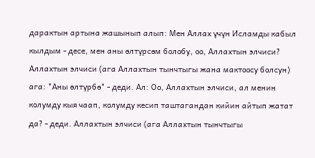дарактын артына жашынып алып: Мен Аллах үчүн Исламды кабыл кылдым - десе, мен аны өлтүрсөм болобу, оо, Аллахтын элчиси? Аллахтын элчиси (ага Аллахтын тынчтыгы жана мактоосу болсун) ага: "Аны өлтүрбө" - деди. Ал: Оо, Аллахтын элчиси, ал менин колумду кыя чаап, колумду кесип таштагандан кийин айтып жатат да? - деди. Аллахтын элчиси (ага Аллахтын тынчтыгы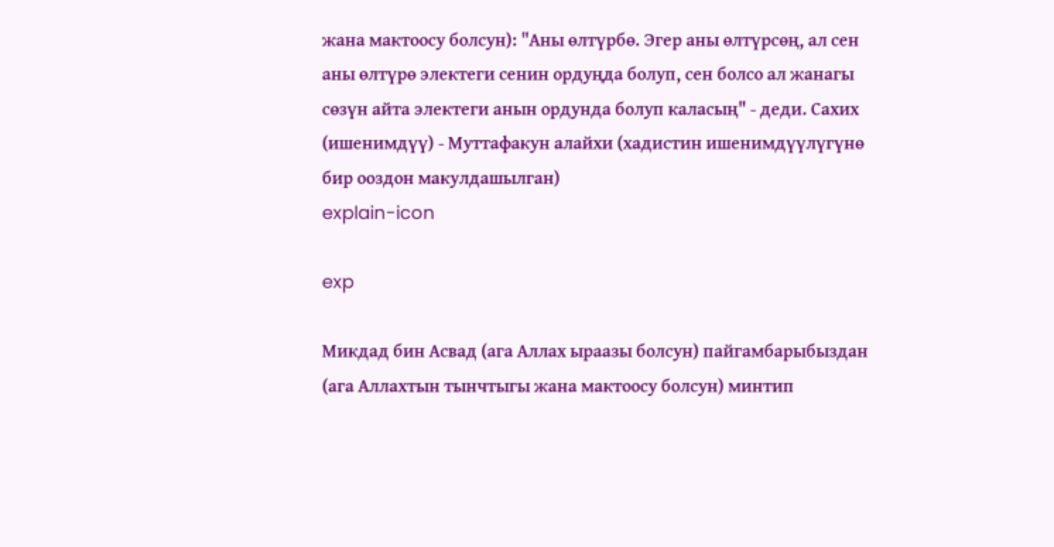жана мактоосу болсун): "Аны өлтүрбө. Эгер аны өлтүрсөң, ал сен аны өлтүрө электеги сенин ордуңда болуп, сен болсо ал жанагы сөзүн айта электеги анын ордунда болуп каласың" - деди. Сахих (ишенимдүү) - Муттафакун алайхи (хадистин ишенимдүүлүгүнө бир ооздон макулдашылган)
explain-icon

exp

Микдад бин Асвад (ага Аллах ыраазы болсун) пайгамбарыбыздан (ага Аллахтын тынчтыгы жана мактоосу болсун) минтип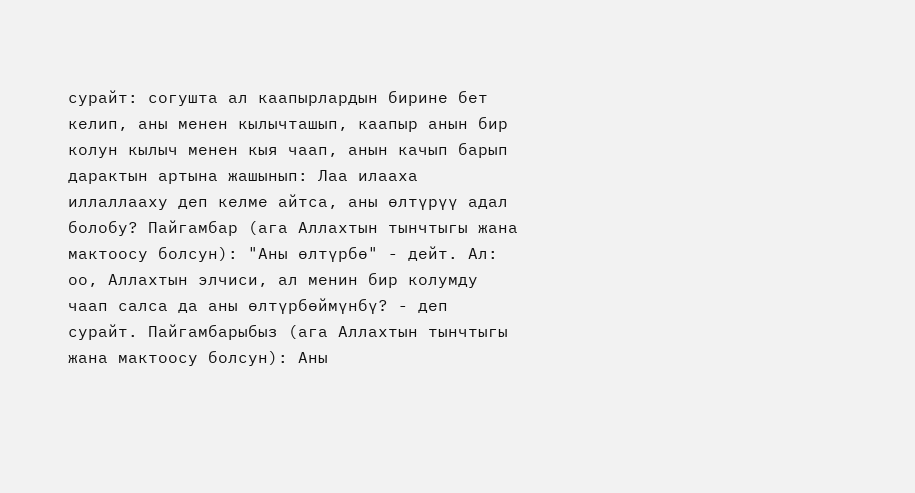сурайт: согушта ал каапырлардын бирине бет келип, аны менен кылычташып, каапыр анын бир колун кылыч менен кыя чаап, анын качып барып дарактын артына жашынып: Лаа илааха иллаллааху деп келме айтса, аны өлтүрүү адал болобу? Пайгамбар (ага Аллахтын тынчтыгы жана мактоосу болсун): "Аны өлтүрбө" - дейт. Ал: оо, Аллахтын элчиси, ал менин бир колумду чаап салса да аны өлтүрбөймүнбү? - деп сурайт. Пайгамбарыбыз (ага Аллахтын тынчтыгы жана мактоосу болсун): Аны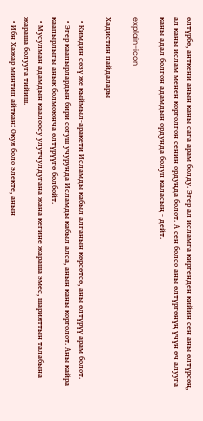өлтүрбө, анткени анын каны сага арам болду. Эгер ал исламга киргенден кийин сен аны өлтүрсөң, ал каны ислам менен корголгон сенин ордуңда болот. А сен болсо аны өлтүргөнүң үчүн өч алууга каны адал болгон адамдын ордунда болуп каласың - дейт.

explain-icon

Хадистин пайдалары

  • Кимдин сөзү же кыймыл-аракети Исламды кабыл алганын көрсөтсө, аны өлтүрүү арам болот.
  • Эгер каапырлардын бири согуш учурунда Исламды кабыл алса, анын каны корголот. Аны кайра каапырлыгы анык болмоюнча өлтүрүүгө болбойт.
  • Мусулман адамдын каалоосу улутчулдугана жана кегине жараша эмес, шарияттын талабына жараша болууга тийиш.
  • Ибн Хажар минтип айткан: Окуя боло электе, анын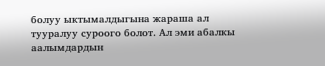болуу ыктымалдыгына жараша ал тууралуу суроого болот. Ал эми абалкы аалымдардын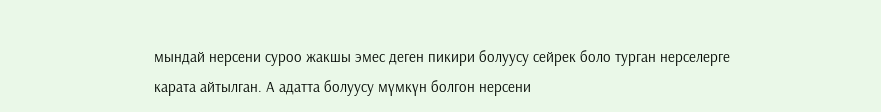мындай нерсени суроо жакшы эмес деген пикири болуусу сейрек боло турган нерселерге карата айтылган. А адатта болуусу мүмкүн болгон нерсени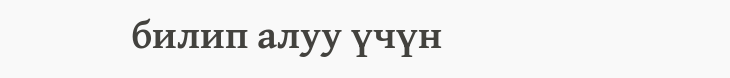билип алуу үчүн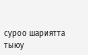суроо шариятта тыюу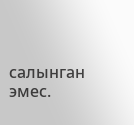салынган эмес.